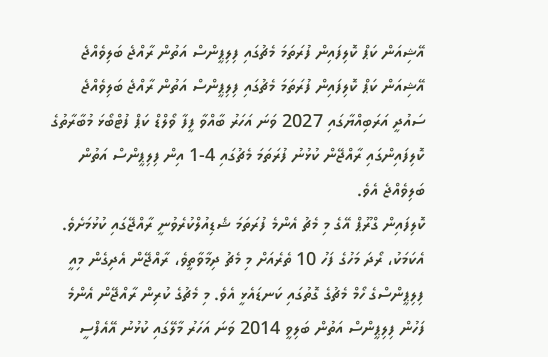އޭޝިއަން ކަޕް ކޮލިފައިން ފުރަތަމަ މެޗުގައި ފިލިޕީންސް އަތުން ރާއްޖެ ބަލިވެއްޖެ އޭޝިއަން ކަޕް ކޮލިފައިން ފުރަތަމަ މެޗުގައި ފިލިޕީންސް އަތުން ރާއްޖެ ބަލިވެއްޖެ
ސައުދީ އަރަބިއްޔާގައި 2027 ވަނަ އަހަރު ބާއްވާ ފީފާ ވޯލްޑް ކަޕް ފުޓްބޯޅަ މުބާރާތުގެ ކޮލިފައިންގައި ރާއްޖޭން ކުޅުނު ފުރަތަމަ މެޗުގައި 4-1 އިން ފިލިޕީންސް އަތުން ބަލިވެއްޖެ އެވެ.
ކޮލިފައިން ގްރޫޕް އޭގެ މި މެޗު އެންމެ ފުރަތަމަ ޝެޑިއުލްކުރެވުނީ ރާއްޖޭގައި ކުޅުމަށެވެ. އެކަމަކު، ރޯދަ މަހުގެ ފަހު 10 ތެރެއަށް މި މެޗު ދިމާވާތީވެ، ރާއްޖޭން އެދިގެން މިއީ ފިލިޕީންސްގެ ހޯމް މެޗުގެ ގޮތުގައި ކަނޑައެޅީ އެވެ. މި މެޗުގެ ކުރިން ރާއްޖޭން އެންމެ ފަހުން ފިލިޕީންސް އަތުން ބަލިވީ 2014 ވަނަ އަހަރު މާލޭގައި ކުޅުނު އޭއެފްސީ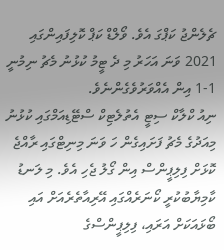ޗެލެންޖު ކަޕްގަ އެވެ. ވޯލްޑް ކަޕް ކޮލިފައިންގައި 2021 ވަނަ އަހަރު މި ދެ ޓީމު ކުޅުނު މެޗު ނިމުނީ 1-1 އިން އެއްވަރުވެގެންނެވެ.
ނިއު ކްލާކް ސިޓީ އެތުލެޓިކް ސްޓޭޑިއަމްގައި ކުޅުނު މިއަދުގެ މެޗު ފަށައިގެން ހަ ވަނަ މިނިޓްގައި ރާއްޖެ ކޮޅަށް ފިލިޕީންސް އިން ގޯލު ޖެހި އެވެ. މި ލަނޑު ކާމިޔާބުކުރީ ކޯނަރެއްގައި އޭރިއާތެރެއަށް އައި ބޯޅައަކަށް އަރައި، ފިލިޕީންސްގެ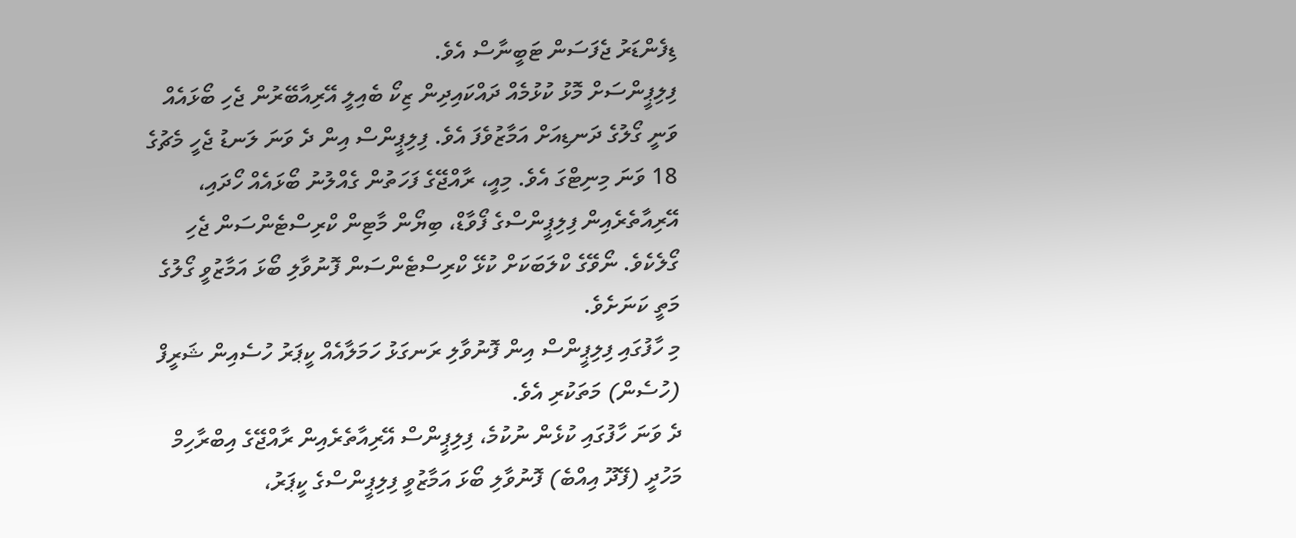ޑިފެންޑަރު ޖެފަސަން ޓަބީނާސް އެވެ.
ފިލިޕީންސަށް މޮޅު ކުޅުމެއް ދައްކައިދިން ޒިކޯ ބެއިލީ އޭރިއާބޭރުން ޖެހި ބޯޅައެއް ވަނީ ގޯލުގެ ދަނޑިއަށް އަމާޒުވެފަ އެވެ. ފިލިޕީންސް އިން ދެ ވަނަ ލަނޑު ޖެހީ މެޗުގެ 18 ވަނަ މިނިޓްގަ އެވެ. މިއީ، ރާއްޖޭގެ ފަހަތުން ގެއްލުނު ބޯޅައެއް ހޯދައި، އޭރިއާތެރެއިން ފިލިޕީންސްގެ ފޯވާޑް، ބިޔޯން މާޓިން ކްރިސްޓެންސަން ޖެހި ގޯލެކެވެ. ނޯވޭގެ ކްލަބަކަށް ކުޅޭ ކްރިސްޓެންސަން ފޮނުވާލި ބޯޅަ އަމާޒުވީ ގޯލުގެ މަތީ ކަނަށެވެ.
މި ހާފުގައި ފިލިޕީންސް އިން ފޮނުވާލި ރަނގަޅު ހަމަލާއެއް ކީޕަރު ހުސެއިން ޝަރީފް (ހުސެން) މަތަކުރި އެވެ.
ދެ ވަނަ ހާފުގައި ކުޅެން ނުކުމެ، ފިލިޕީންސް އޭރިއާތެރެއިން ރާއްޖޭގެ އިބްރާހިމް މަހުދީ (ފޭދޫ އިއްބެ) ފޮނުވާލި ބޯޅަ އަމާޒުވީ ފިލިޕީންސްގެ ކީޕަރު،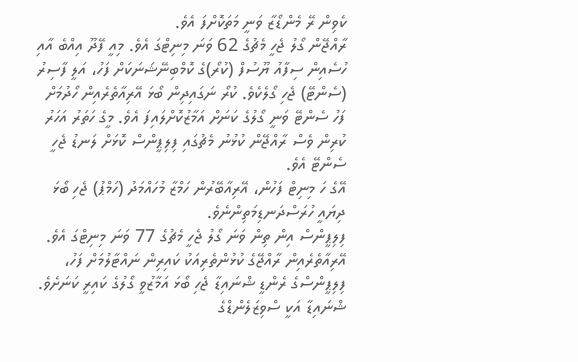ކެވިން ރޭ މެންޑޯޒާ ވަނީ މަތަކޮށްފަ އެވެ.
ރާއްޖޭން ގޯލު ޖެހީ މެޗުގެ 62 ވަނަ މިނިޓްގަ އެވެ. މިއީ ފޭދޫ އިއްބެ އާއި ހުސެއިން ސިފާއު ޔޫސުފް (ކުރޯ)ގެ ކޮމްބިނޭޝަނަކަށް ފަހު، އަލީ ފާސިރު (ސެންޓޭ) ޖެހި ގޯލެކެވެ. ކުރޯ ނަގައިދިން ބޯޅަ އޭރިއާތެރެއިން ހޯދުމަށް ފަހު ސެންޓޭ ވަނީ ގޯލުގެ ކަނަށް އަމާޒުކޮށްލައިފަ އެވެ. މީގެ ހަތަރު އަހަރު ކުރިން ވެސް ރާއްޖޭން ކުޅުނު މެޗުގައި ފިލިޕީންސް ކޮޅަށް ލަނޑު ޖެހީ ސެންޓޭ އެވެ.
އޭގެ ހަ މިނިޓް ފަހުން، އޭރިއާބޭރުން ހަމްޒާ މުހައްމަދު (ހަމްޕު) ޖެހި ބޯޅަ ދިޔައީ ހުރަސްދަނޑިމަތިންނެވެ.
ފިލިޕީންސް އިން ތިން ވަނަ ގޯލު ޖެހީ މެޗުގެ 77 ވަނަ މިނިޓްގަ އެވެ. އޭރިއާތެރެއިން ރާއްޖޭގެ ކުޅުންތެރިއަކު ކައިރިން ނައްޓާލުމަށް ފަހު، ފިލިޕީންސްގެ ރެންޑީ ޝްނައިޑާ ޖެހި ބޯޅަ އަމާޒުވީ ގޯލުގެ ކައިރީ ކަނަށެވެ. ޝްނައިޑާ އަކީ ސްވިޒަލެންޑްގެ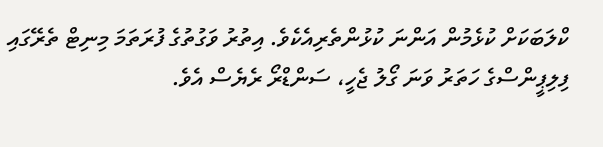ކްލަބަކަށް ކުޅެމުން އަންނަ ކުޅުންތެރިއެކެވެ. އިތުރު ވަގުތުގެ ފުރަތަމަ މިނިޓް ތެރޭގައި ފިލިޕީންސްގެ ހަތަރު ވަނަ ގޯލު ޖެހީ، ސަންޑްރޯ ރެޔެސް އެވެ.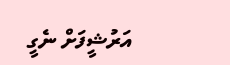އަރުޝީފަށް ނެގީ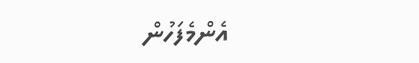އެންމެފަހުން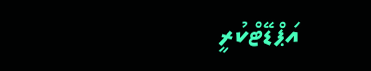އަޕްޑޭޓްކުރީ